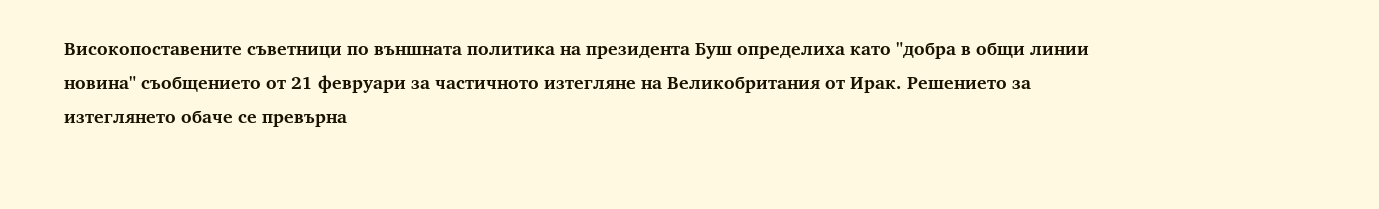Високопоставените съветници по външната политика на президента Буш определиха като "добра в общи линии новина" съобщението от 21 февруари за частичното изтегляне на Великобритания от Ирак. Решението за изтеглянето обаче се превърна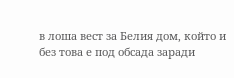в лоша вест за Белия дом, който и без това е под обсада заради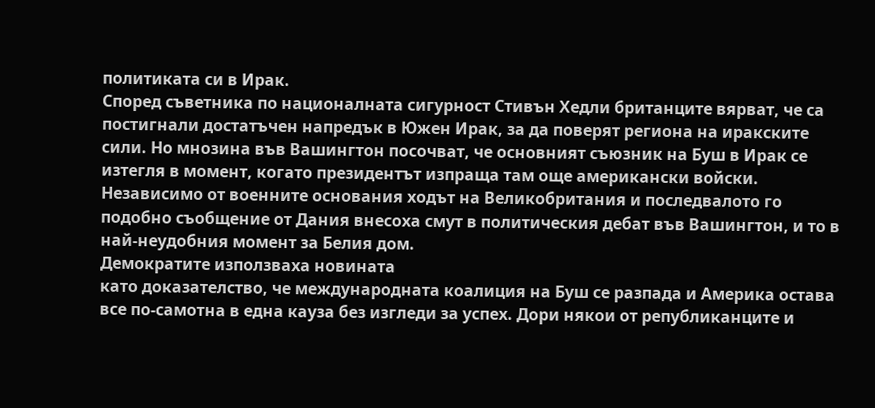политиката си в Ирак.
Според съветника по националната сигурност Стивън Хедли британците вярват, че са постигнали достатъчен напредък в Южен Ирак, за да поверят региона на иракските сили. Но мнозина във Вашингтон посочват, че основният съюзник на Буш в Ирак се изтегля в момент, когато президентът изпраща там още американски войски.
Независимо от военните основания ходът на Великобритания и последвалото го подобно съобщение от Дания внесоха смут в политическия дебат във Вашингтон, и то в най-неудобния момент за Белия дом.
Демократите използваха новината
като доказателство, че международната коалиция на Буш се разпада и Америка остава все по-самотна в една кауза без изгледи за успех. Дори някои от републиканците и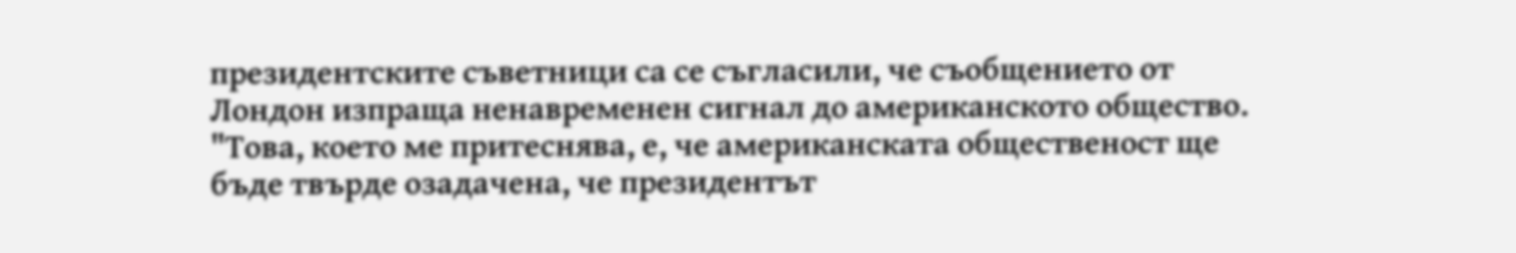президентските съветници са се съгласили, че съобщението от Лондон изпраща ненавременен сигнал до американското общество.
"Това, което ме притеснява, е, че американската общественост ще бъде твърде озадачена, че президентът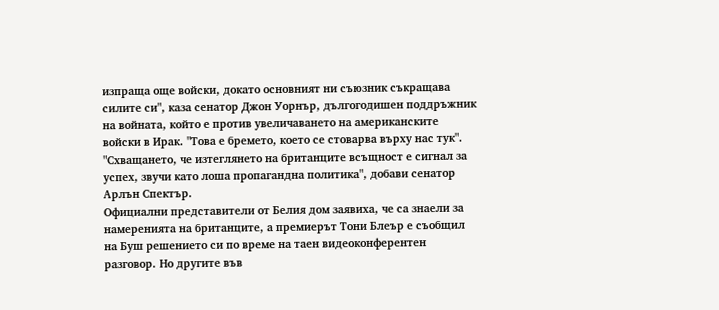изпраща още войски, докато основният ни съюзник съкращава силите си", каза сенатор Джон Уорнър, дългогодишен поддръжник на войната, който е против увеличаването на американските войски в Ирак. "Това е бремето, което се стоварва върху нас тук".
"Схващането, че изтеглянето на британците всъщност е сигнал за успех, звучи като лоша пропагандна политика", добави сенатор Арлън Спектър.
Официални представители от Белия дом заявиха, че са знаели за намеренията на британците, а премиерът Тони Блеър е съобщил на Буш решението си по време на таен видеоконферентен разговор. Но другите във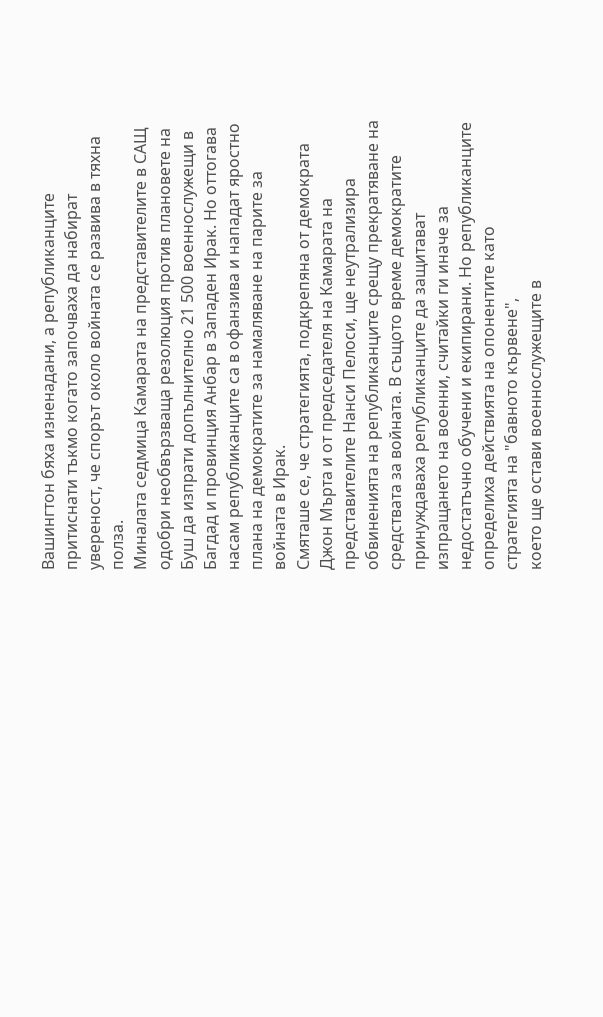Вашингтон бяха изненадани, а републиканците притиснати тъкмо когато започваха да набират увереност, че спорът около войната се развива в тяхна полза.
Миналата седмица Камарата на представителите в САЩ одобри необвързваща резолюция против плановете на Буш да изпрати допълнително 21 500 военнослужещи в Багдад и провинция Анбар в Западен Ирак. Но оттогава насам републиканците са в офанзива и нападат яростно плана на демократите за намаляване на парите за войната в Ирак.
Смяташе се, че стратегията, подкрепяна от демократа Джон Мърта и от председателя на Камарата на представителите Нанси Пелоси, ще неутрализира обвиненията на републиканците срещу прекратяване на средствата за войната. В същото време демократите принуждаваха републиканците да защитават изпращането на военни, считайки ги иначе за недостатъчно обучени и екипирани. Но републиканците определиха действията на опонентите като
стратегията на "бавното кървене",
което ще остави военнослужещите в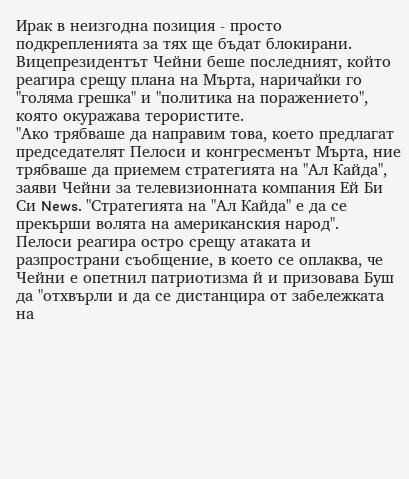Ирак в неизгодна позиция - просто подкрепленията за тях ще бъдат блокирани.
Вицепрезидентът Чейни беше последният, който реагира срещу плана на Мърта, наричайки го "голяма грешка" и "политика на поражението", която окуражава терористите.
"Ако трябваше да направим това, което предлагат председателят Пелоси и конгресменът Мърта, ние трябваше да приемем стратегията на "Ал Кайда", заяви Чейни за телевизионната компания Ей Би Си News. "Стратегията на "Ал Кайда" е да се прекърши волята на американския народ".
Пелоси реагира остро срещу атаката и разпространи съобщение, в което се оплаква, че Чейни е опетнил патриотизма й и призовава Буш да "отхвърли и да се дистанцира от забележката на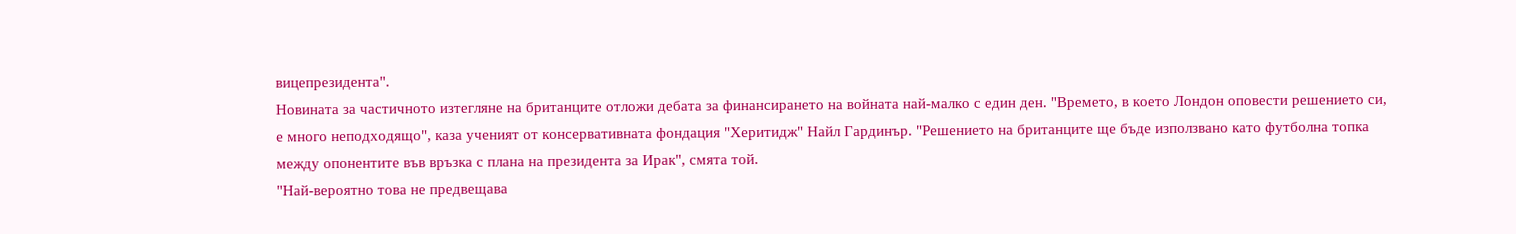вицепрезидента".
Новината за частичното изтегляне на британците отложи дебата за финансирането на войната най-малко с един ден. "Времето, в което Лондон оповести решението си, е много неподходящо", каза ученият от консервативната фондация "Херитидж" Найл Гардинър. "Решението на британците ще бъде използвано като футболна топка между опонентите във връзка с плана на президента за Ирак", смята той.
"Най-вероятно това не предвещава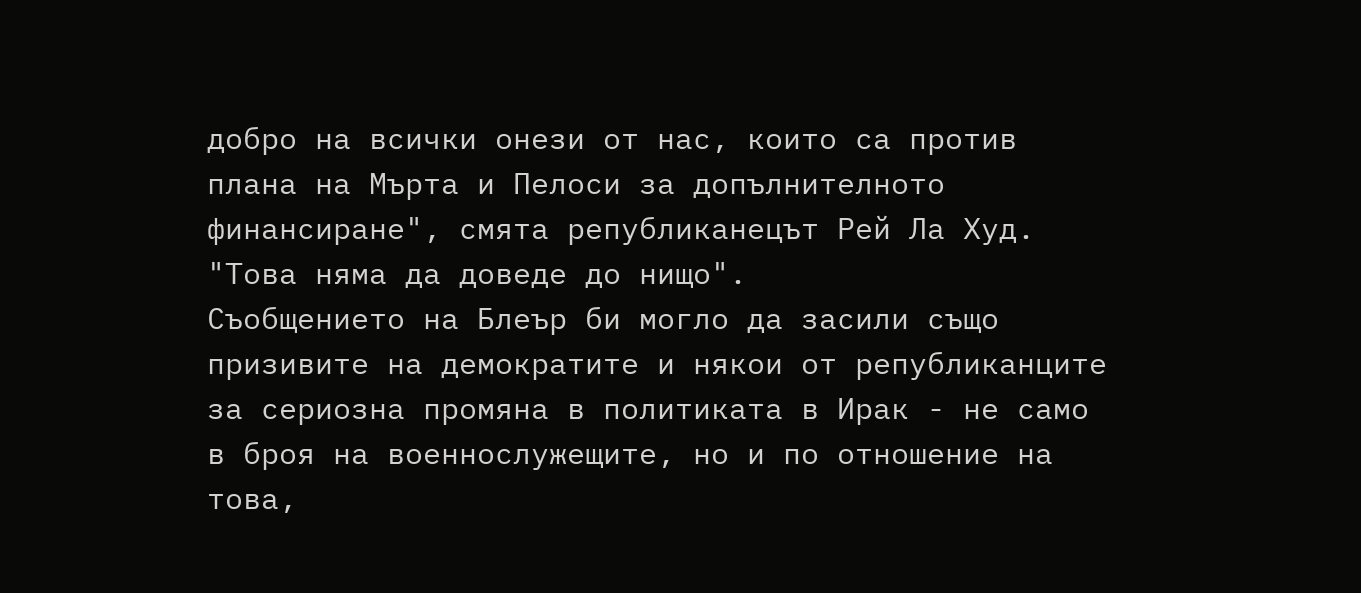добро на всички онези от нас, които са против плана на Мърта и Пелоси за допълнителното финансиране", смята републиканецът Рей Ла Худ. "Това няма да доведе до нищо".
Съобщението на Блеър би могло да засили също призивите на демократите и някои от републиканците за сериозна промяна в политиката в Ирак - не само в броя на военнослужещите, но и по отношение на това,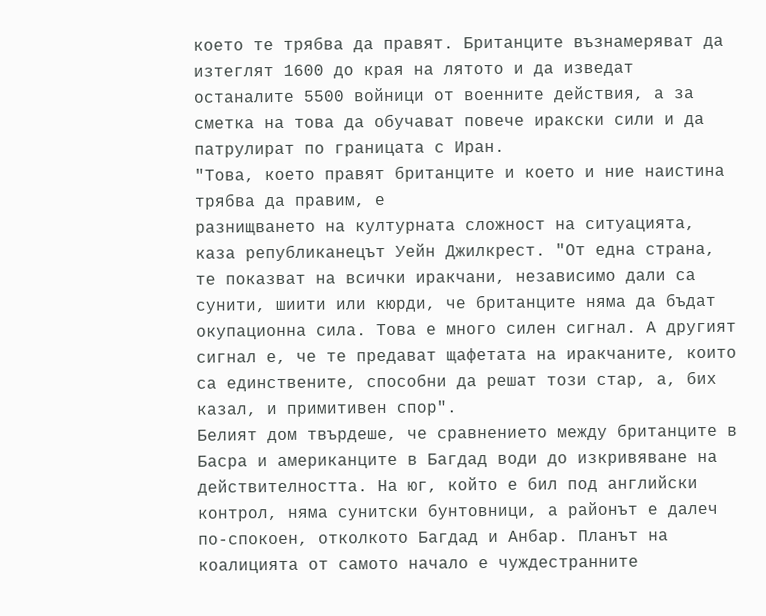което те трябва да правят. Британците възнамеряват да изтеглят 1600 до края на лятото и да изведат останалите 5500 войници от военните действия, а за сметка на това да обучават повече иракски сили и да патрулират по границата с Иран.
"Това, което правят британците и което и ние наистина трябва да правим, е
разнищването на културната сложност на ситуацията,
каза републиканецът Уейн Джилкрест. "От една страна, те показват на всички иракчани, независимо дали са сунити, шиити или кюрди, че британците няма да бъдат окупационна сила. Това е много силен сигнал. А другият сигнал е, че те предават щафетата на иракчаните, които са единствените, способни да решат този стар, а, бих казал, и примитивен спор".
Белият дом твърдеше, че сравнението между британците в Басра и американците в Багдад води до изкривяване на действителността. На юг, който е бил под английски контрол, няма сунитски бунтовници, а районът е далеч по-спокоен, отколкото Багдад и Анбар. Планът на коалицията от самото начало е чуждестранните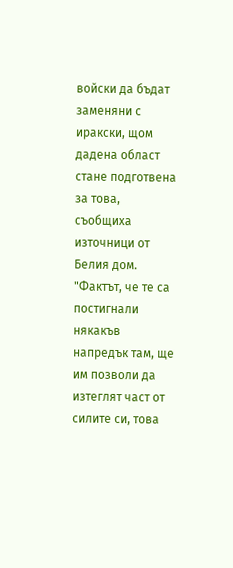войски да бъдат заменяни с иракски, щом дадена област стане подготвена за това, съобщиха източници от Белия дом.
"Фактът, че те са постигнали някакъв напредък там, ще им позволи да изтеглят част от силите си, това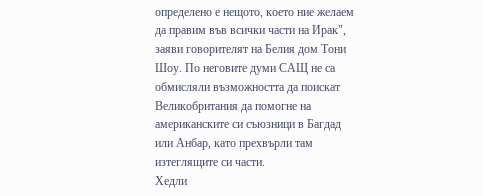определено е нещото, което ние желаем да правим във всички части на Ирак", заяви говорителят на Белия дом Тони Шоу. По неговите думи САЩ не са обмисляли възможността да поискат Великобритания да помогне на американските си съюзници в Багдад или Анбар, като прехвърли там изтеглящите си части.
Хедли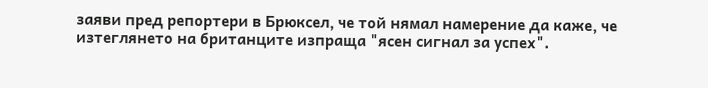заяви пред репортери в Брюксел, че той нямал намерение да каже, че изтеглянето на британците изпраща "ясен сигнал за успех".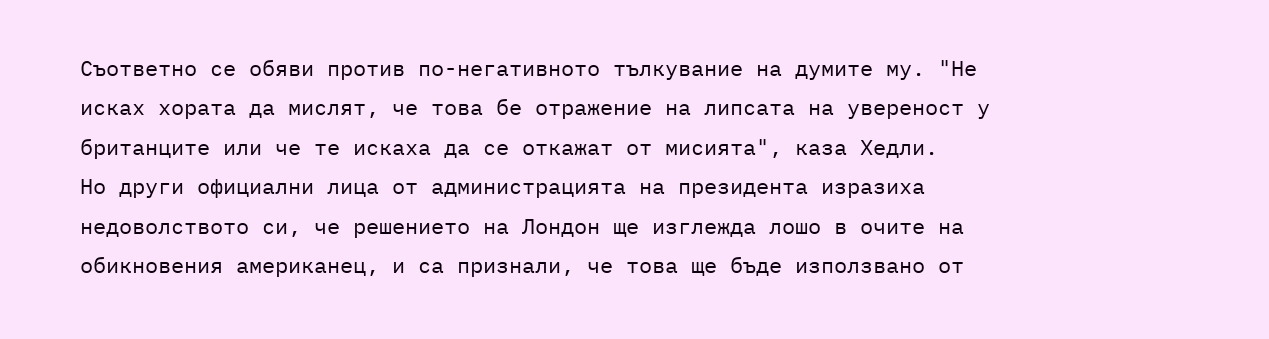Съответно се обяви против по-негативното тълкувание на думите му. "Не исках хората да мислят, че това бе отражение на липсата на увереност у британците или че те искаха да се откажат от мисията", каза Хедли.
Но други официални лица от администрацията на президента изразиха недоволството си, че решението на Лондон ще изглежда лошо в очите на обикновения американец, и са признали, че това ще бъде използвано от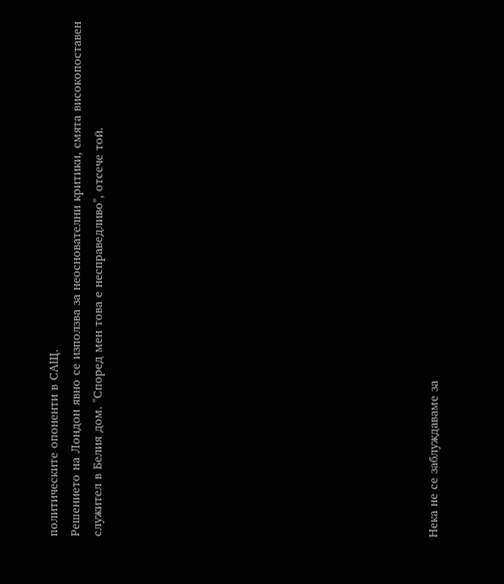политическите опоненти в САЩ.
Решението на Лондон явно се използва за неоснователни критики, смята високопоставен служител в Белия дом. "Според мен това е несправедливо", отсече той.














Нека не се заблуждаваме за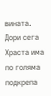вината. Дори сега Храста има по голяма подкрепа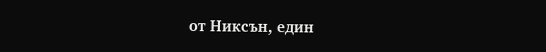от Никсън, един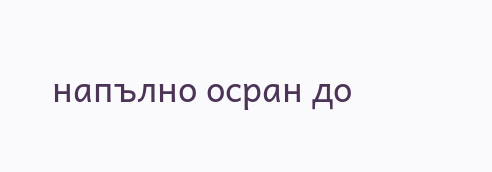напълно осран до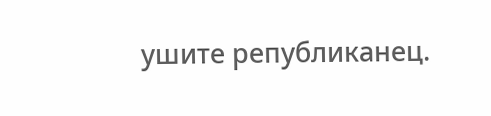ушите републиканец.